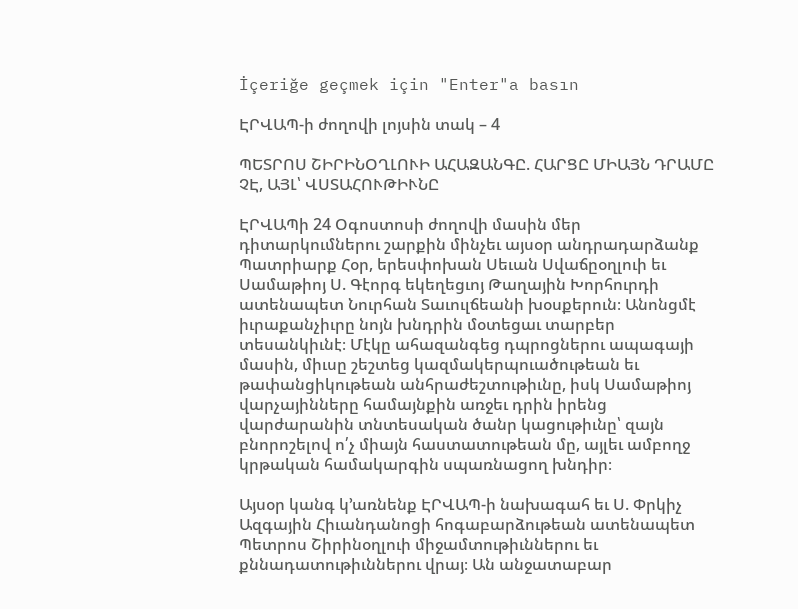İçeriğe geçmek için "Enter"a basın

ԷՐՎԱՊ-ի ժողովի լոյսին տակ – 4

ՊԵՏՐՈՍ ՇԻՐԻՆՕՂԼՈՒԻ ԱՀԱԶԱՆԳԸ. ՀԱՐՑԸ ՄԻԱՅՆ ԴՐԱՄԸ ՉԷ, ԱՅԼ՝ ՎՍՏԱՀՈՒԹԻՒՆԸ

ԷՐՎԱՊի 24 Օգոստոսի ժողովի մասին մեր դիտարկումներու շարքին մինչեւ այսօր անդրադարձանք Պատրիարք Հօր, երեսփոխան Սեւան Սվաճըօղլուի եւ Սամաթիոյ Ս. Գէորգ եկեղեցւոյ Թաղային Խորհուրդի ատենապետ Նուրհան Տաւուլճեանի խօսքերուն։ Անոնցմէ իւրաքանչիւրը նոյն խնդրին մօտեցաւ տարբեր տեսանկիւնէ։ Մէկը ահազանգեց դպրոցներու ապագայի մասին, միւսը շեշտեց կազմակերպուածութեան եւ թափանցիկութեան անհրաժեշտութիւնը, իսկ Սամաթիոյ վարչայինները համայնքին առջեւ դրին իրենց վարժարանին տնտեսական ծանր կացութիւնը՝ զայն բնորոշելով ո՛չ միայն հաստատութեան մը, այլեւ ամբողջ կրթական համակարգին սպառնացող խնդիր։

Այսօր կանգ կ’առնենք ԷՐՎԱՊ-ի նախագահ եւ Ս. Փրկիչ Ազգային Հիւանդանոցի հոգաբարձութեան ատենապետ Պետրոս Շիրինօղլուի միջամտութիւններու եւ քննադատութիւններու վրայ։ Ան անջատաբար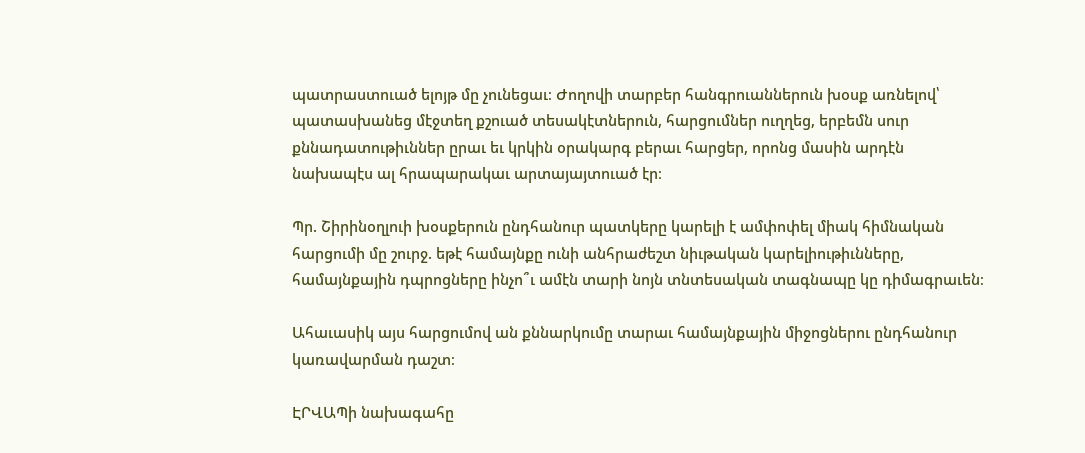պատրաստուած ելոյթ մը չունեցաւ։ Ժողովի տարբեր հանգրուաններուն խօսք առնելով՝ պատասխանեց մէջտեղ քշուած տեսակէտներուն, հարցումներ ուղղեց, երբեմն սուր քննադատութիւններ ըրաւ եւ կրկին օրակարգ բերաւ հարցեր, որոնց մասին արդէն նախապէս ալ հրապարակաւ արտայայտուած էր։

Պր. Շիրինօղլուի խօսքերուն ընդհանուր պատկերը կարելի է ամփոփել միակ հիմնական հարցումի մը շուրջ. եթէ համայնքը ունի անհրաժեշտ նիւթական կարելիութիւնները, համայնքային դպրոցները ինչո՞ւ ամէն տարի նոյն տնտեսական տագնապը կը դիմագրաւեն։

Ահաւասիկ այս հարցումով ան քննարկումը տարաւ համայնքային միջոցներու ընդհանուր կառավարման դաշտ։

ԷՐՎԱՊի նախագահը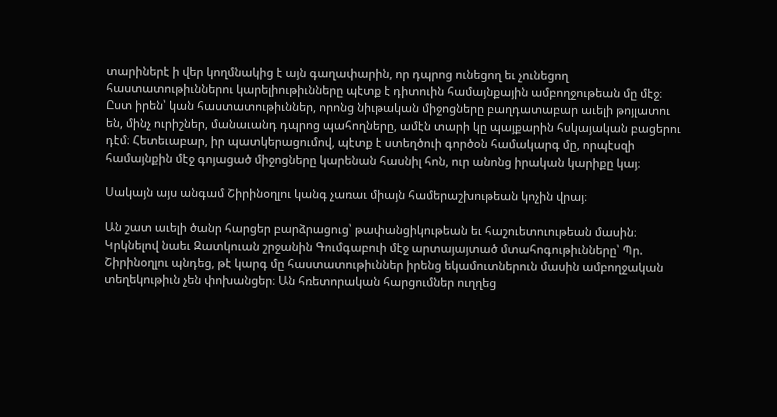տարիներէ ի վեր կողմնակից է այն գաղափարին, որ դպրոց ունեցող եւ չունեցող հաստատութիւններու կարելիութիւնները պէտք է դիտուին համայնքային ամբողջութեան մը մէջ։ Ըստ իրեն՝ կան հաստատութիւններ, որոնց նիւթական միջոցները բաղդատաբար աւելի թոյլատու են, մինչ ուրիշներ, մանաւանդ դպրոց պահողները, ամէն տարի կը պայքարին հսկայական բացերու դէմ։ Հետեւաբար, իր պատկերացումով, պէտք է ստեղծուի գործօն համակարգ մը, որպէսզի համայնքին մէջ գոյացած միջոցները կարենան հասնիլ հոն, ուր անոնց իրական կարիքը կայ։

Սակայն այս անգամ Շիրինօղլու կանգ չառաւ միայն համերաշխութեան կոչին վրայ։

Ան շատ աւելի ծանր հարցեր բարձրացուց՝ թափանցիկութեան եւ հաշուետուութեան մասին։ Կրկնելով նաեւ Զատկուան շրջանին Գումգաբուի մէջ արտայայտած մտահոգութիւնները՝ Պր. Շիրինօղլու պնդեց, թէ կարգ մը հաստատութիւններ իրենց եկամուտներուն մասին ամբողջական տեղեկութիւն չեն փոխանցեր։ Ան հռետորական հարցումներ ուղղեց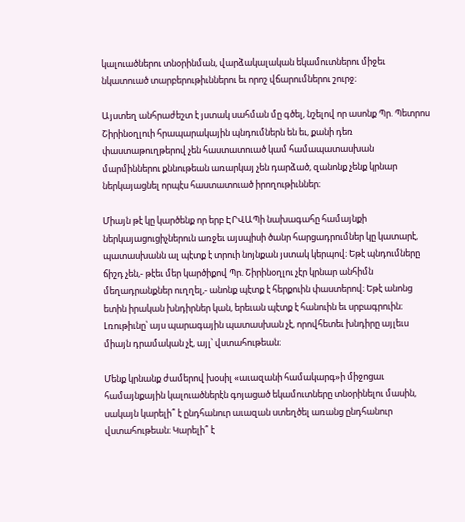կալուածներու տնօրինման, վարձակալական եկամուտներու միջեւ նկատուած տարբերութիւններու եւ որոշ վճարումներու շուրջ։

Այստեղ անհրաժեշտ է յստակ սահման մը գծել, նշելով որ ասոնք Պր. Պետրոս Շիրինօղլուի հրապարակային պնդումներն են եւ, քանի դեռ փաստաթուղթերով չեն հաստատուած կամ համապատասխան մարմիններու քննութեան առարկայ չեն դարձած, զանոնք չենք կրնար ներկայացնել որպէս հաստատուած իրողութիւններ։

Միայն թէ կը կարծենք որ երբ ԷՐՎԱՊի նախագահը համայնքի ներկայացուցիչներուն առջեւ այսպիսի ծանր հարցադրումներ կը կատարէ, պատասխանն ալ պէտք է տրուի նոյնքան յստակ կերպով։ Եթէ պնդումները ճիշդ չեն,- թէեւ մեր կարծիքով Պր. Շիրինօղլու չէր կրնար անհիմն մեղադրանքներ ուղղել,- անոնք պէտք է հերքուին փաստերով։ Եթէ անոնց ետին իրական խնդիրներ կան, երեւան պէտք է հանուին եւ սրբագրուին։ Լռութիւնը՝ այս պարագային պատասխան չէ, որովհետեւ խնդիրը այլեւս միայն դրամական չէ, այլ՝ վստահութեան։

Մենք կրնանք ժամերով խօսիլ «աւազանի համակարգ»ի միջոցաւ համայնքային կալուածներէն գոյացած եկամուտները տնօրինելու մասին, սակայն կարելի՞ է ընդհանուր աւազան ստեղծել առանց ընդհանուր վստահութեան։ Կարելի՞ է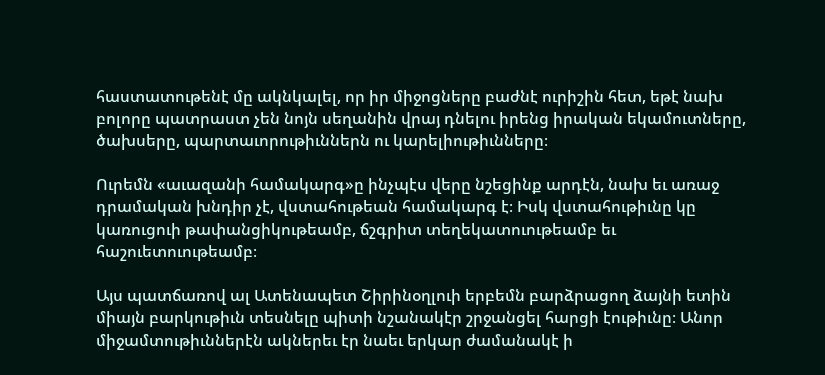հաստատութենէ մը ակնկալել, որ իր միջոցները բաժնէ ուրիշին հետ, եթէ նախ բոլորը պատրաստ չեն նոյն սեղանին վրայ դնելու իրենց իրական եկամուտները, ծախսերը, պարտաւորութիւններն ու կարելիութիւնները։

Ուրեմն «աւազանի համակարգ»ը ինչպէս վերը նշեցինք արդէն, նախ եւ առաջ դրամական խնդիր չէ, վստահութեան համակարգ է։ Իսկ վստահութիւնը կը կառուցուի թափանցիկութեամբ, ճշգրիտ տեղեկատուութեամբ եւ հաշուետուութեամբ։

Այս պատճառով ալ Ատենապետ Շիրինօղլուի երբեմն բարձրացող ձայնի ետին միայն բարկութիւն տեսնելը պիտի նշանակէր շրջանցել հարցի էութիւնը։ Անոր միջամտութիւններէն ակներեւ էր նաեւ երկար ժամանակէ ի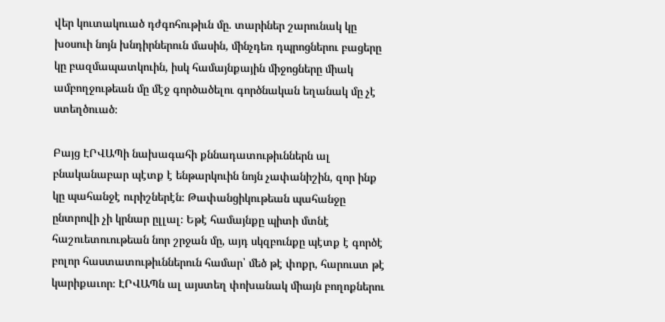վեր կուտակուած դժգոհութիւն մը. տարիներ շարունակ կը խօսուի նոյն խնդիրներուն մասին, մինչդեռ դպրոցներու բացերը կը բազմապատկուին, իսկ համայնքային միջոցները միակ ամբողջութեան մը մէջ գործածելու գործնական եղանակ մը չէ ստեղծուած։

Բայց ԷՐՎԱՊի նախագահի քննադատութիւններն ալ բնականաբար պէտք է ենթարկուին նոյն չափանիշին, զոր ինք կը պահանջէ ուրիշներէն։ Թափանցիկութեան պահանջը ընտրովի չի կրնար ըլլալ։ Եթէ համայնքը պիտի մտնէ հաշուետուութեան նոր շրջան մը, այդ սկզբունքը պէտք է գործէ բոլոր հաստատութիւններուն համար՝ մեծ թէ փոքր, հարուստ թէ կարիքաւոր։ ԷՐՎԱՊն ալ այստեղ փոխանակ միայն բողոքներու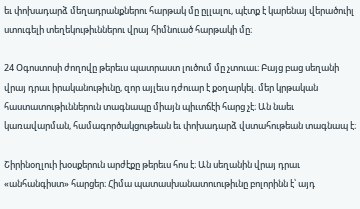եւ փոխադարձ մեղադրանքներու հարթակ մը ըլլալու, պէտք է կարենայ վերածուիլ ստուգելի տեղեկութիւններու վրայ հիմնուած հարթակի մը։

24 Օգոստոսի ժողովը թերեւս պատրաստ լուծում մը չտուաւ։ Բայց բաց սեղանի վրայ դրաւ իրականութիւնը, զոր այլեւս դժուար է քօղարկել. մեր կրթական հաստատութիւններուն տագնապը միայն պիւտճէի հարց չէ։ Ան նաեւ կառավարման, համագործակցութեան եւ փոխադարձ վստահութեան տագնապ է։

Շիրինօղլուի խօսքերուն արժէքը թերեւս հոս է։ Ան սեղանին վրայ դրաւ «անհանգիստ» հարցեր։ Հիմա պատասխանատուութիւնը բոլորինն է՝ այդ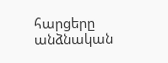հարցերը անձնական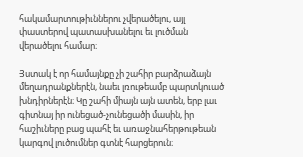հակամարտութիւններու չվերածելու, այլ փաստերով պատասխանելու եւ լուծման վերածելու համար։

Յստակ է որ համայնքը չի շահիր բարձրաձայն մեղադրանքներէն, նաեւ լռութեամբ պարտկուած խնդիրներէն։ Կը շահի միայն այն ատեն, երբ լաւ գիտնայ իր ունեցած-չունեցածի մասին, իր հաշիւները բաց պահէ եւ առաջնահերթութեան կարգով լուծումներ գտնէ հարցերուն։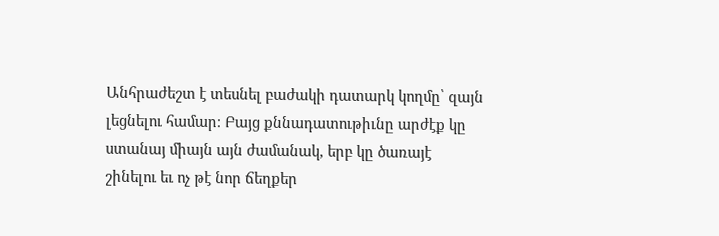Անհրաժեշտ է տեսնել բաժակի դատարկ կողմը՝ զայն լեցնելու համար։ Բայց քննադատութիւնը արժէք կը ստանայ միայն այն ժամանակ, երբ կը ծառայէ շինելու եւ ոչ թէ նոր ճեղքեր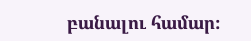բանալու համար։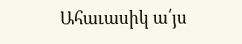Ահաւասիկ ա՛յս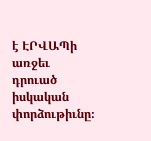է ԷՐՎԱՊի առջեւ դրուած իսկական փորձութիւնը։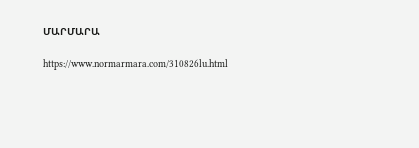ՄԱՐՄԱՐԱ

https://www.normarmara.com/310826lu.html